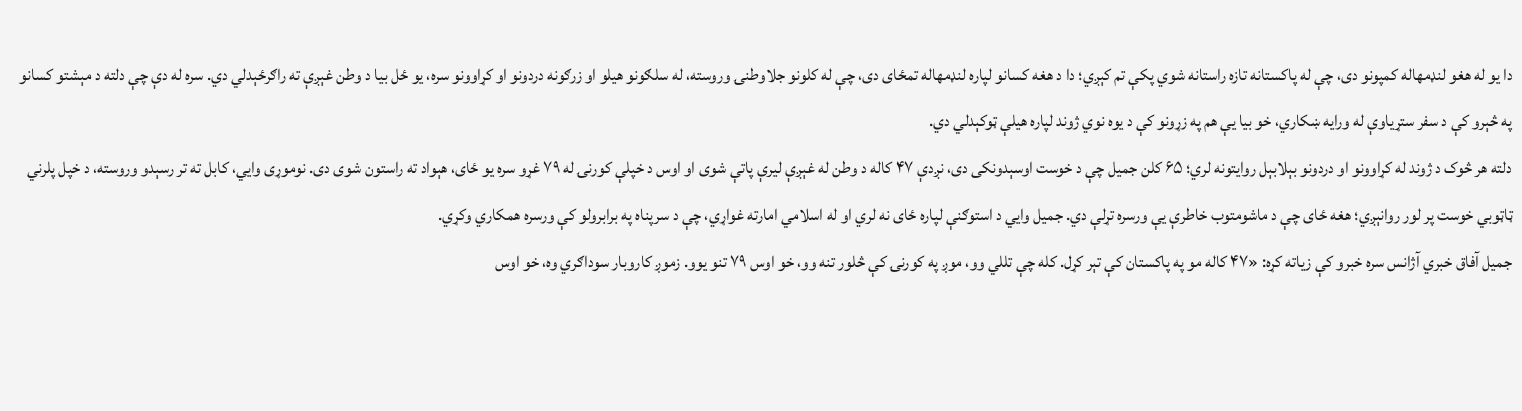دا یو له هغو لنډمهاله کمپونو دی، چې له پاکستانه تازه راستانه شوي پکې تم کېږي؛ دا د هغه کسانو لپاره لنډمهاله تمځای دی، چې له کلونو جلاوطنۍ وروسته، له سلګونو هیلو او زرګونه دردونو او کړاوونو سره، یو ځل بیا د وطن غېږې ته راګرځېدلي دي. سره له دې چې دلته د مېشتو کسانو په څېرو کې د سفر ستړیاوې له ورایه ښکاري، خو بیا یې هم په زړونو کې د یوه نوي ژوند لپاره هیلې ټوکېدلي دي.
دلته هر څوک د ژوند له کړاوونو او دردونو بېلابېل روایتونه لري؛ ۶۵ کلن جمیل چې د خوست اوسېدونکی دی، نږدې ۴۷ کاله د وطن له غېږې لیرې پاتې شوی او اوس د خپلې کورنۍ له ۷۹ غړو سره یو ځای، هېواد ته راستون شوی دی. نوموړی وایي، کابل ته تر رسېدو وروسته، د خپل پلرني ټاټوبي خوست پر لور روانېږي؛ هغه ځای چې د ماشومتوب خاطرې یې ورسره تړلې دي. جمیل وایي د استوګنې لپاره ځای نه لري او له اسلامي امارته غواړي، چې د سرپناه په برابرولو کې ورسره همکاري وکړي.
جمیل آفاق خبري آژانس سره خبرو کې زیاته کړه: «۴۷ کاله مو په پاکستان کې تېر کړل. کله چې تللي وو، موږ په کورنۍ کې څلور تنه وو، خو اوس ۷۹ تنو یوو. زموږ کاروبار سوداګري وه، خو اوس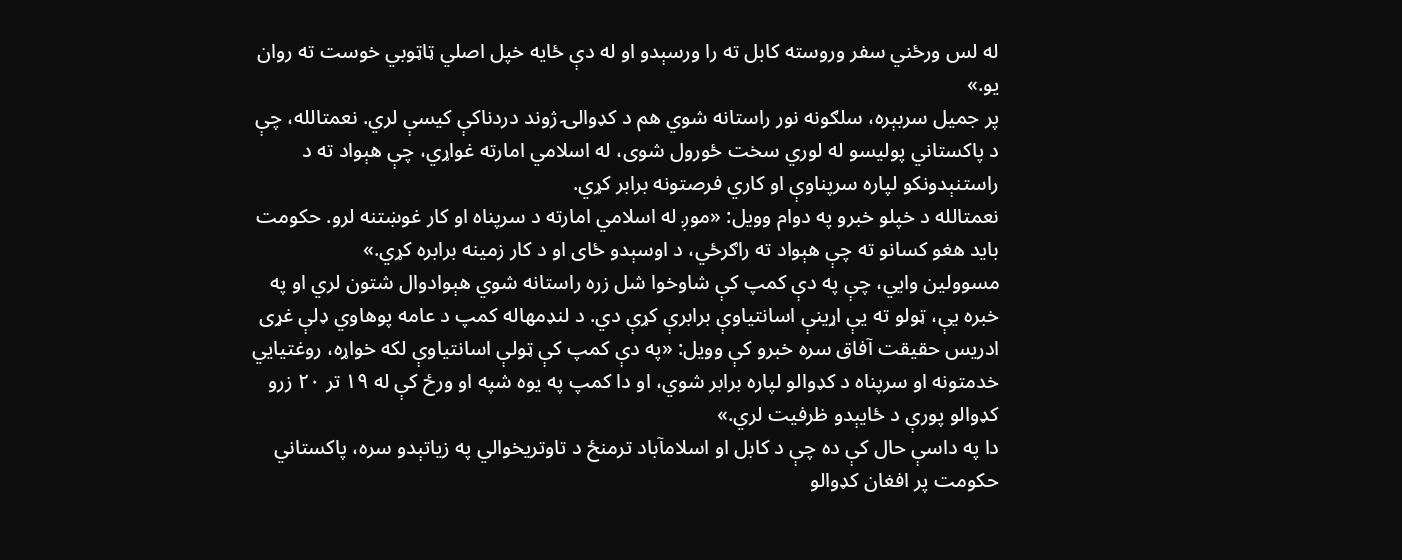له لس ورځني سفر وروسته کابل ته را ورسېدو او له دې ځایه خپل اصلي ټاټوبي خوست ته روان یو.»
پر جمیل سربېره، سلګونه نور راستانه شوي هم د کډوالۍ ژوند دردناکې کیسې لري. نعمتالله، چې د پاکستاني پولیسو له لوري سخت ځورول شوی، له اسلامي امارته غواړي، چې هېواد ته د راستنېدونکو لپاره سرپناوې او کاري فرصتونه برابر کړي.
نعمتالله د خپلو خبرو په دوام وویل: «موږ له اسلامي امارته د سرپناه او کار غوښتنه لرو. حکومت باید هغو کسانو ته چې هېواد ته راګرځي، د اوسېدو ځای او د کار زمینه برابره کړي.»
مسوولین وایي، چې په دې کمپ کې شاوخوا شل زره راستانه شوي هېوادوال شتون لري او په خبره یې، ټولو ته یې اړینې اسانتیاوې برابرې کړې دي. د لنډمهاله کمپ د عامه پوهاوي ډلې غړی ادریس حقیقت آفاق سره خبرو کې وویل: «په دې کمپ کې ټولې اسانتیاوې لکه خواړه، روغتیايي خدمتونه او سرپناه د کډوالو لپاره برابر شوي، او دا کمپ په یوه شپه او ورځ کې له ۱۹ تر ۲۰ زرو کډوالو پورې د ځایېدو ظرفیت لري.»
دا په داسې حال کې ده چې د کابل او اسلامآباد ترمنځ د تاوتریخوالي په زیاتېدو سره، پاکستاني حکومت پر افغان کډوالو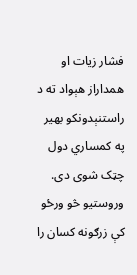فشار زیات او همداراز هېواد ته د راستنېدونکو بهیر په کمساري دول چټک شوی دی. وروستیو څو ورځو کې زرګونه کسان را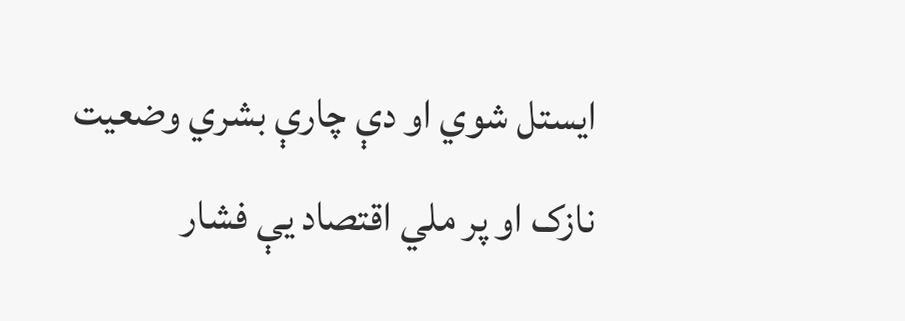ایستل شوي او دې چارې بشري وضعیت نازک او پر ملي اقتصاد یې فشار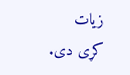زیات کړی دی.